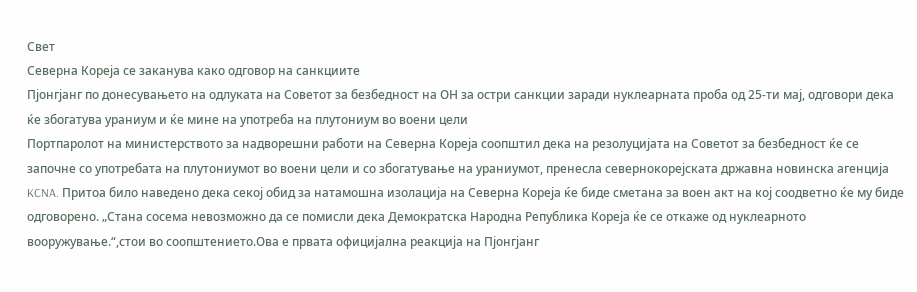Свет
Северна Кореја се заканува како одговор на санкциите
Пјонгјанг по донесувањето на одлуката на Советот за безбедност на ОН за остри санкции заради нуклеарната проба од 25-ти мај, одговори дека ќе збогатува ураниум и ќе мине на употреба на плутониум во воени цели
Портпаролот на министерството за надворешни работи на Северна Кореја соопштил дека на резолуцијата на Советот за безбедност ќе се започне со употребата на плутониумот во воени цели и со збогатување на ураниумот, пренесла севернокорејската државна новинска агенција KCNA. Притоа било наведено дека секој обид за натамошна изолација на Северна Кореја ќе биде сметана за воен акт на кој соодветно ќе му биде одговорено. „Стана сосема невозможно да се помисли дека Демократска Народна Република Кореја ќе се откаже од нуклеарното вооружување.“,стои во соопштението.Ова е првата официјална реакција на Пјонгјанг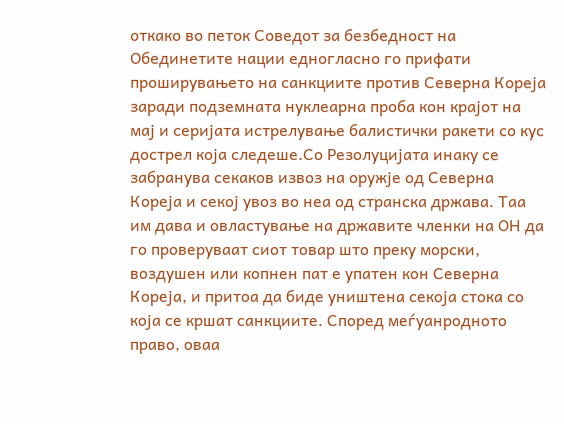откако во петок Соведот за безбедност на Обединетите нации едногласно го прифати проширувањето на санкциите против Северна Кореја заради подземната нуклеарна проба кон крајот на мај и серијата истрелување балистички ракети со кус дострел која следеше.Со Резолуцијата инаку се забранува секаков извоз на оружје од Северна Кореја и секој увоз во неа од странска држава. Таа им дава и овластување на државите членки на ОН да го проверуваат сиот товар што преку морски, воздушен или копнен пат е упатен кон Северна Кореја, и притоа да биде уништена секоја стока со која се кршат санкциите. Според меѓуанродното право, оваа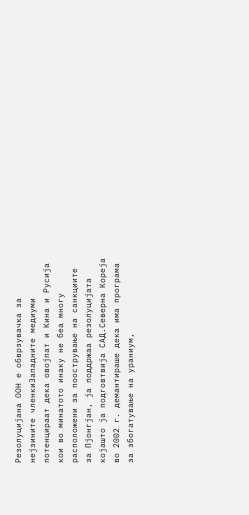Резолуцијана ООН е обврзувачка за нејзините членкиЗападните медиуми потенцираат дека овојпат и Кина и Русија кои во минатото инаку не беа многу расположени за поострување на санкциите за Пјонгјан, ја поддржаа резолуцијата којашто ја подговтвија САД.Северна Кореја во 2002 г. демантираше дека има програма за збогатување на ураниум,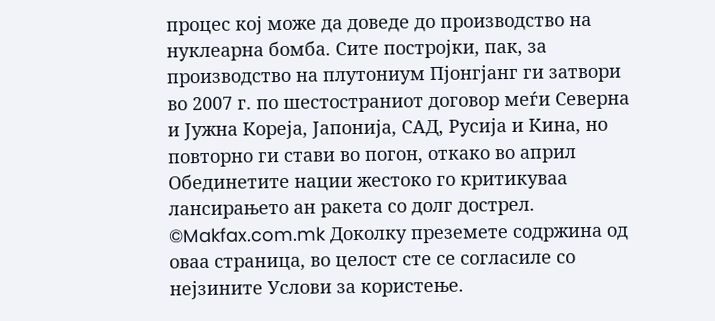процес кој може да доведе до производство на нуклеарна бомба. Сите постројки, пак, за производство на плутониум Пјонгјанг ги затвори во 2007 г. по шестостраниот договор меѓи Северна и Јужна Кореја, Јапонија, САД, Русија и Кина, но повторно ги стави во погон, откако во април Обединетите нации жестоко го критикуваа лансирањето ан ракета со долг дострел.
©Makfax.com.mk Доколку преземете содржина од оваа страница, во целост сте се согласиле со нејзините Услови за користење.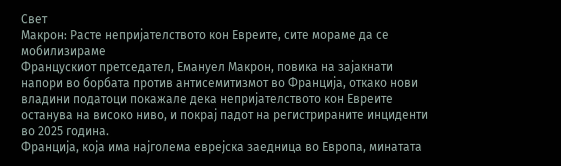Свет
Макрон: Расте непријателството кон Евреите, сите мораме да се мобилизираме
Францускиот претседател, Емануел Макрон, повика на зајакнати напори во борбата против антисемитизмот во Франција, откако нови владини податоци покажале дека непријателството кон Евреите останува на високо ниво, и покрај падот на регистрираните инциденти во 2025 година.
Франција, која има најголема еврејска заедница во Европа, минатата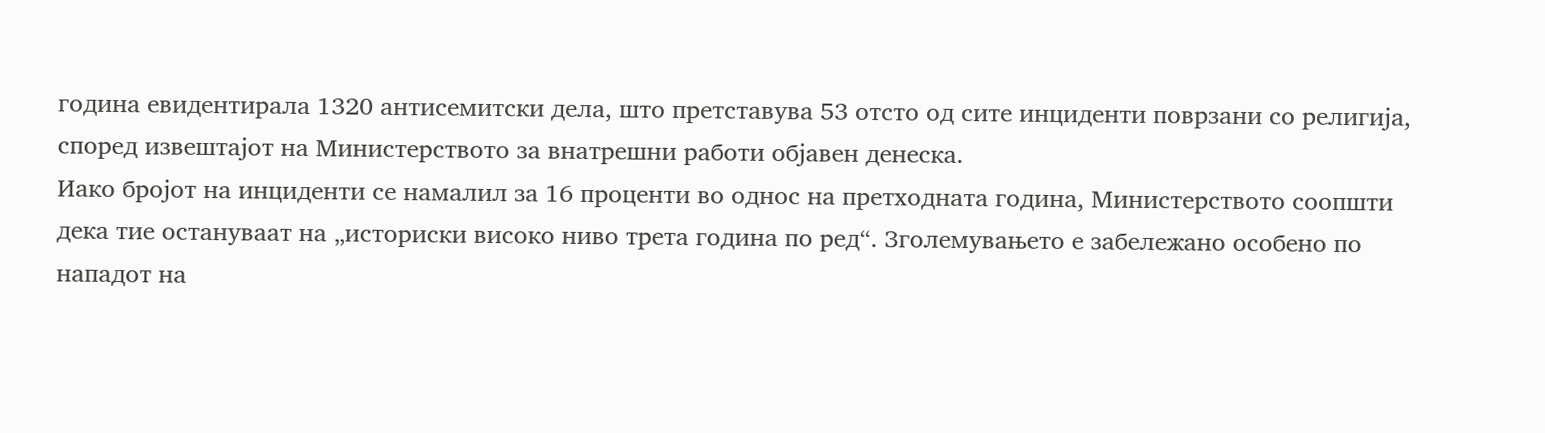година евидентирала 1320 антисемитски дела, што претставува 53 отсто од сите инциденти поврзани со религија, според извештајот на Министерството за внатрешни работи објавен денеска.
Иако бројот на инциденти се намалил за 16 проценти во однос на претходната година, Министерството соопшти дека тие остануваат на „историски високо ниво трета година по ред“. Зголемувањето е забележано особено по нападот на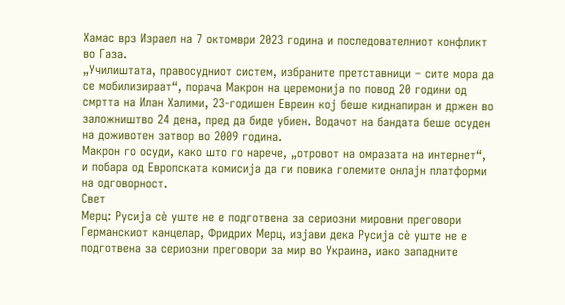Хамас врз Израел на 7 октомври 2023 година и последователниот конфликт во Газа.
„Училиштата, правосудниот систем, избраните претставници – сите мора да се мобилизираат“, порача Макрон на церемонија по повод 20 години од смртта на Илан Халими, 23-годишен Евреин кој беше киднапиран и држен во заложништво 24 дена, пред да биде убиен. Водачот на бандата беше осуден на доживотен затвор во 2009 година.
Макрон го осуди, како што го нарече, „отровот на омразата на интернет“, и побара од Европската комисија да ги повика големите онлајн платформи на одговорност.
Свет
Мерц: Русија сè уште не е подготвена за сериозни мировни преговори
Германскиот канцелар, Фридрих Мерц, изјави дека Русија сè уште не е подготвена за сериозни преговори за мир во Украина, иако западните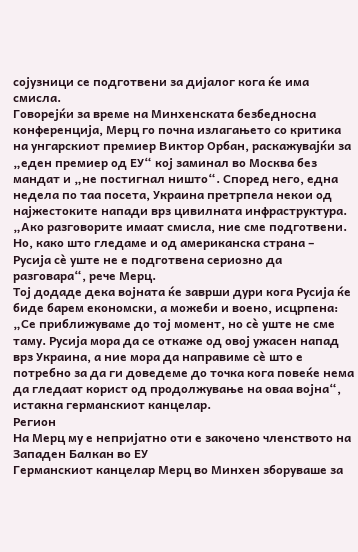сојузници се подготвени за дијалог кога ќе има смисла.
Говорејќи за време на Минхенската безбедносна конференција, Мерц го почна излагањето со критика на унгарскиот премиер Виктор Орбан, раскажувајќи за „еден премиер од ЕУ“ кој заминал во Москва без мандат и „не постигнал ништо“. Според него, една недела по таа посета, Украина претрпела некои од најжестоките напади врз цивилната инфраструктура.
„Ако разговорите имаат смисла, ние сме подготвени. Но, како што гледаме и од американска страна – Русија сè уште не е подготвена сериозно да разговара“, рече Мерц.
Тој додаде дека војната ќе заврши дури кога Русија ќе биде барем економски, а можеби и воено, исцрпена:
„Се приближуваме до тој момент, но сè уште не сме таму. Русија мора да се откаже од овој ужасен напад врз Украина, а ние мора да направиме сè што е потребно за да ги доведеме до точка кога повеќе нема да гледаат корист од продолжување на оваа војна“, истакна германскиот канцелар.
Регион
На Мерц му е непријатно оти е закочено членството на Западен Балкан во ЕУ
Германскиот канцелар Мерц во Минхен зборуваше за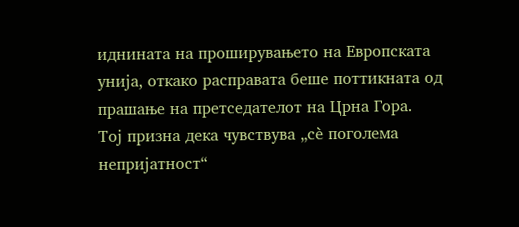иднината на проширувањето на Европската унија, откако расправата беше поттикната од прашање на претседателот на Црна Гора.
Тој призна дека чувствува „сè поголема непријатност“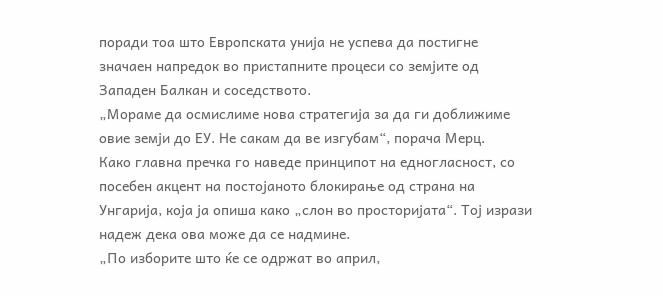поради тоа што Европската унија не успева да постигне значаен напредок во пристапните процеси со земјите од Западен Балкан и соседството.
„Мораме да осмислиме нова стратегија за да ги доближиме овие земји до ЕУ. Не сакам да ве изгубам“, порача Мерц.
Како главна пречка го наведе принципот на едногласност, со посебен акцент на постојаното блокирање од страна на Унгарија, која ја опиша како „слон во просторијата“. Тој изрази надеж дека ова може да се надмине.
„По изборите што ќе се одржат во април,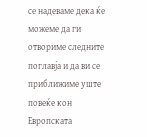се надеваме дека ќе можеме да ги отвориме следните поглавја и да ви се приближиме уште повеќе кон Европската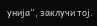унија“, заклучи тој.